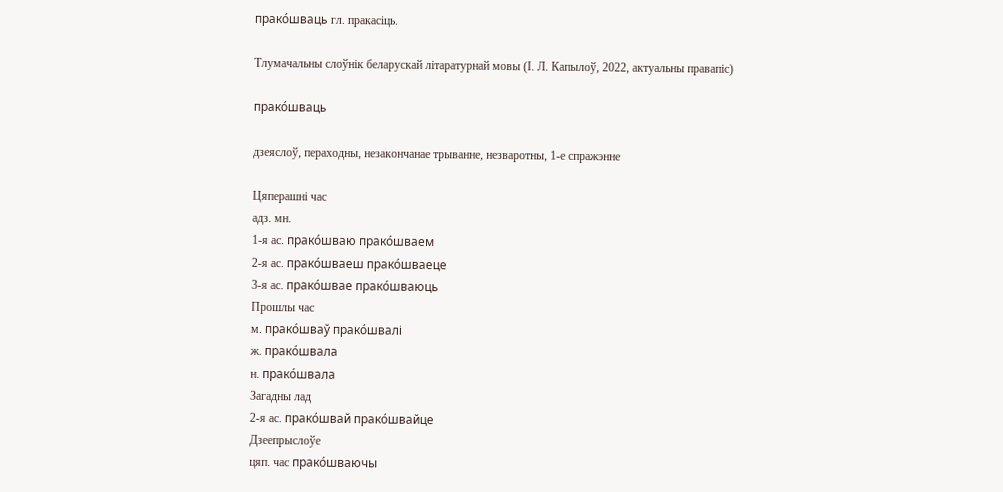прако́шваць гл. пракасіць.

Тлумачальны слоўнік беларускай літаратурнай мовы (І. Л. Капылоў, 2022, актуальны правапіс)

прако́шваць

дзеяслоў, пераходны, незакончанае трыванне, незваротны, 1-е спражэнне

Цяперашні час
адз. мн.
1-я ас. прако́шваю прако́шваем
2-я ас. прако́шваеш прако́шваеце
3-я ас. прако́швае прако́шваюць
Прошлы час
м. прако́шваў прако́швалі
ж. прако́швала
н. прако́швала
Загадны лад
2-я ас. прако́швай прако́швайце
Дзеепрыслоўе
цяп. час прако́шваючы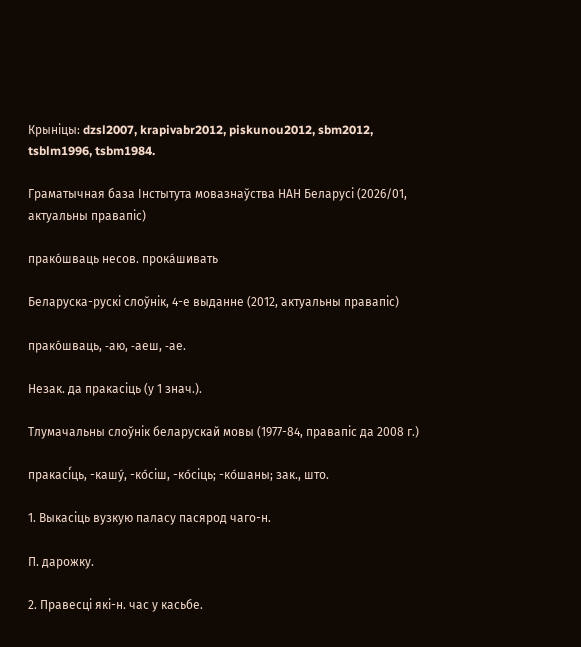Крыніцы: dzsl2007, krapivabr2012, piskunou2012, sbm2012, tsblm1996, tsbm1984.

Граматычная база Інстытута мовазнаўства НАН Беларусі (2026/01, актуальны правапіс)

прако́шваць несов. прока́шивать

Беларуска-рускі слоўнік, 4-е выданне (2012, актуальны правапіс)

прако́шваць, ‑аю, ‑аеш, ‑ае.

Незак. да пракасіць (у 1 знач.).

Тлумачальны слоўнік беларускай мовы (1977-84, правапіс да 2008 г.)

пракасі́ць, -кашу́, -ко́сіш, -ко́сіць; -ко́шаны; зак., што.

1. Выкасіць вузкую паласу пасярод чаго-н.

П. дарожку.

2. Правесці які-н. час у касьбе.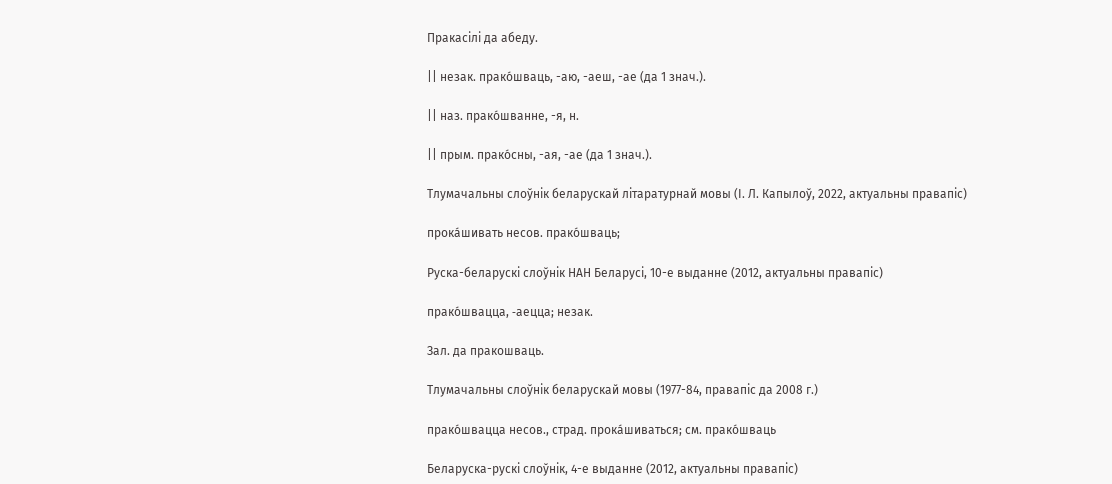Пракасілі да абеду.

|| незак. прако́шваць, -аю, -аеш, -ае (да 1 знач.).

|| наз. прако́шванне, -я, н.

|| прым. прако́сны, -ая, -ае (да 1 знач.).

Тлумачальны слоўнік беларускай літаратурнай мовы (І. Л. Капылоў, 2022, актуальны правапіс)

прока́шивать несов. прако́шваць;

Руска-беларускі слоўнік НАН Беларусі, 10-е выданне (2012, актуальны правапіс)

прако́швацца, ‑аецца; незак.

Зал. да пракошваць.

Тлумачальны слоўнік беларускай мовы (1977-84, правапіс да 2008 г.)

прако́швацца несов., страд. прока́шиваться; см. прако́шваць

Беларуска-рускі слоўнік, 4-е выданне (2012, актуальны правапіс)